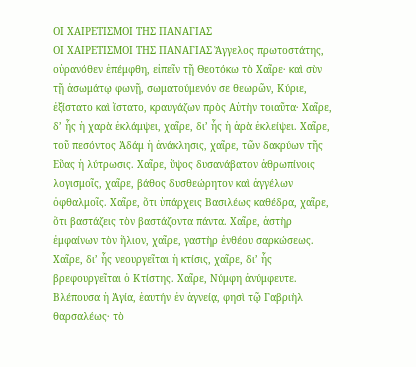ΟΙ ΧΑΙΡΕΤΙΣΜΟΙ ΤΗΣ ΠΑΝΑΓΙΑΣ
ΟΙ ΧΑΙΡΕΤΙΣΜΟΙ ΤΗΣ ΠΑΝΑΓΙΑΣ Ἄγγελος πρωτοστάτης, οὐρανόθεν ἐπέμφθη, εἰπεῖν τῇ Θεοτόκω τὸ Χαῖρε· καὶ σὺν τῇ ἀσωμάτῳ φωνῇ, σωματούμενόν σε θεωρῶν, Κύριε, ἐξίστατο καὶ ἵστατο, κραυγάζων πρὸς Αὐτὴν τοιαῦτα· Χαῖρε, δ’ ἧς ἡ χαρὰ ἐκλάμψει, χαῖρε, δι’ ἧς ἡ ἀρὰ ἐκλείψει. Χαῖρε, τοῦ πεσόντος Ἀδάμ ἡ ἀνάκλησις, χαῖρε, τῶν δακρύων τῆς Εὔας ἡ λύτρωσις. Χαῖρε, ὕψος δυσανάβατον ἀθρωπίνοις λογισμοῖς, χαῖρε, βάθος δυσθεώρητον καὶ ἀγγέλων ὀφθαλμοῖς. Χαῖρε, ὅτι ὑπάρχεις Βασιλέως καθέδρα, χαῖρε, ὅτι βαστάζεις τὸν βαστάζοντα πάντα. Χαῖρε, ἀστὴρ ἐμφαίνων τὸν ἥλιον, χαῖρε, γαστὴρ ἐνθέου σαρκώσεως. Χαῖρε, δι’ ἧς νεουργεῖται ἡ κτίσις, χαῖρε, δι’ ἧς βρεφουργεῖται ὁ Κτίστης. Χαῖρε, Νύμφη ἀνύμφευτε. Βλέπουσα ἡ Ἁγία, ἑαυτήν ἐν ἁγνείᾳ, φησὶ τῷ Γαβριὴλ θαρσαλέως· τὸ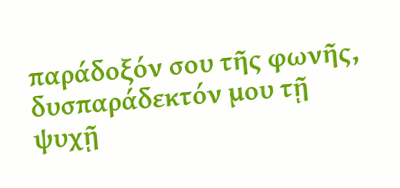παράδοξόν σου τῆς φωνῆς, δυσπαράδεκτόν μου τῇ ψυχῇ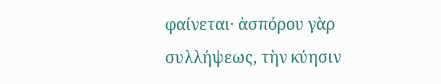φαίνεται· ἀσπόρου γὰρ συλλήψεως, τὴν κύησιν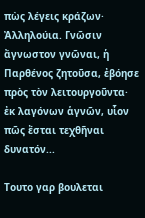πὼς λέγεις κράζων· Ἀλληλούια. Γνῶσιν ἄγνωστον γνῶναι, ἡ Παρθένος ζητοῦσα, ἐβόησε πρὸς τὸν λειτουργοῦντα· ἐκ λαγόνων ἁγνῶν, υἷον πῶς ἔσται τεχθῆναι δυνατόν...

Τουτο γαρ βουλεται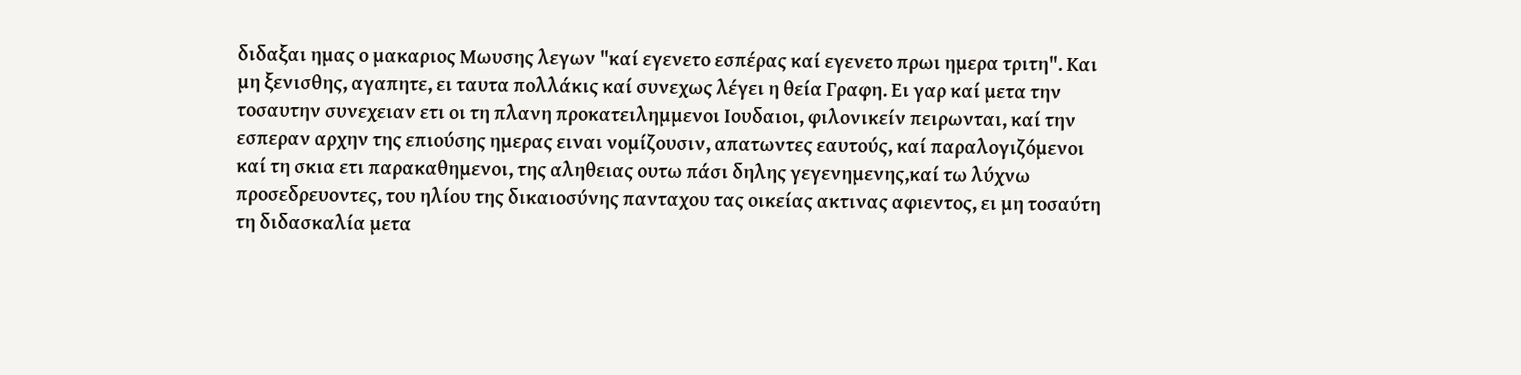διδαξαι ημας ο μακαριος Μωυσης λεγων "καί εγενετο εσπέρας καί εγενετο πρωι ημερα τριτη". Και μη ξενισθης, αγαπητε, ει ταυτα πολλάκις καί συνεχως λέγει η θεία Γραφη. Ει γαρ καί μετα την τοσαυτην συνεχειαν ετι οι τη πλανη προκατειλημμενοι Ιουδαιοι, φιλονικείν πειρωνται, καί την εσπεραν αρχην της επιούσης ημερας ειναι νομίζουσιν, απατωντες εαυτούς, καί παραλογιζόμενοι καί τη σκια ετι παρακαθημενοι, της αληθειας ουτω πάσι δηλης γεγενημενης,καί τω λύχνω προσεδρευοντες, του ηλίου της δικαιοσύνης πανταχου τας οικείας ακτινας αφιεντος, ει μη τοσαύτη τη διδασκαλία μετα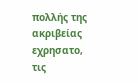πολλής της ακριβείας εχρησατο, τις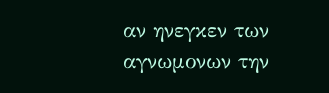αν ηνεγκεν των αγνωμονων την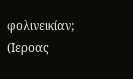φολινεικίαν; (Ιεροας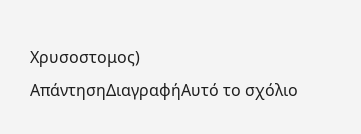Χρυσοστομος)
ΑπάντησηΔιαγραφήΑυτό το σχόλιο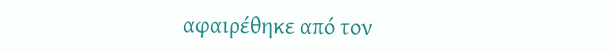αφαιρέθηκε από τον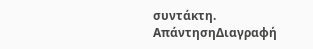συντάκτη.
ΑπάντησηΔιαγραφή